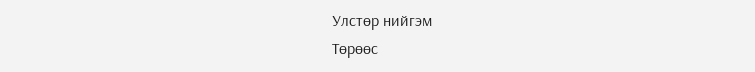Улстөр нийгэм
Төрөөс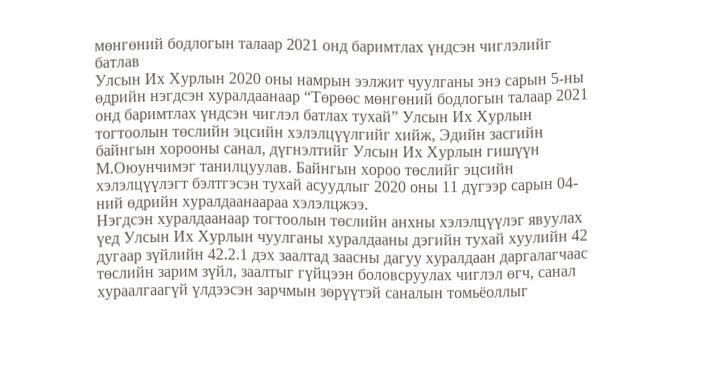мөнгөний бодлогын талаар 2021 онд баримтлах үндсэн чиглэлийг батлав
Улсын Их Хурлын 2020 оны намрын ээлжит чуулганы энэ сарын 5-ны өдрийн нэгдсэн хуралдаанаар “Төрөөс мөнгөний бодлогын талаар 2021 онд баримтлах үндсэн чиглэл батлах тухай” Улсын Их Хурлын тогтоолын төслийн эцсийн хэлэлцүүлгийг хийж, Эдийн засгийн байнгын хорооны санал, дүгнэлтийг Улсын Их Хурлын гишүүн М.Оюунчимэг танилцуулав. Байнгын хороо төслийг эцсийн хэлэлцүүлэгт бэлтгэсэн тухай асуудлыг 2020 оны 11 дүгээр сарын 04-ний өдрийн хуралдаанаараа хэлэлцжээ.
Нэгдсэн хуралдаанаар тогтоолын төслийн анхны хэлэлцүүлэг явуулах үед Улсын Их Хурлын чуулганы хуралдааны дэгийн тухай хуулийн 42 дугаар зүйлийн 42.2.1 дэх заалтад заасны дагуу хуралдаан даргалагчаас төслийн зарим зүйл, заалтыг гүйцээн боловсруулах чиглэл өгч, санал хураалгаагүй үлдээсэн зарчмын зөрүүтэй саналын томьёоллыг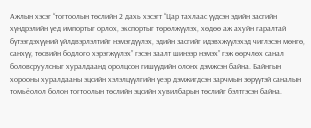Ажлын хэсэг “тогтоолын төслийн 2 дахь хэсэгт “Цар тахлаас үүдсэн эдийн засгийн хүндрэлийн үед импортыг орлох, экспортыг төрөлжүүлэх, хөдөө аж ахуйн гаралтай бүтээгдэхүүний үйлдвэрлэлтийг нэмэгдүүлэх, эдийн засгийг идэвхжүүлэхэд чиглэсэн мөнгө, санхүү, төсвийн бодлого хэрэгжүүлэх” гэсэн заалт шинээр нэмэх” гэж өөрчлөх санал боловсруулсныг хуралдаанд оролцсон гишүүдийн олонх дэмжсэн байна. Байнгын хорооны хуралдааны эцсийн хэлэлцүүлгийн үеэр дэмжигдсэн зарчмын зөрүүтэй саналын томьёолол болон тогтоолын төслийн эцсийн хувилбарын төслийг бэлтгэсэн байна.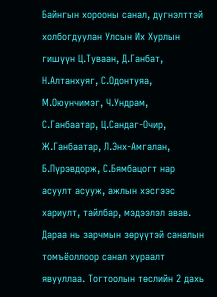Байнгын хорооны санал, дүгнэлттэй холбогдуулан Улсын Их Хурлын гишүүн Ц.Туваан, Д.Ганбат, Н.Алтанхуяг, С.Одонтуяа, М.Оюунчимэг, Ч.Ундрам, С.Ганбаатар, Ц.Сандаг-Очир, Ж.Ганбаатар, Л.Энх-Амгалан, Б.Пүрэвдорж, С.Бямбацогт нар асуулт асууж, ажлын хэсгээс хариулт, тайлбар, мэдээлэл авав. Дараа нь зарчмын зөрүүтэй саналын томъёоллоор санал хураалт явууллаа. Тогтоолын төслийн 2 дахь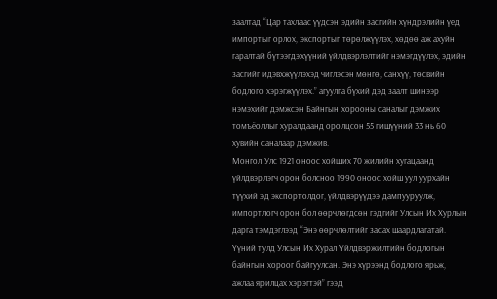заалтад “Цар тахлаас үүдсэн эдийн засгийн хүндрэлийн үед импортыг орлох, экспортыг төрөлжүүлэх, хөдөө аж ахуйн гаралтай бүтээгдэхүүний үйлдвэрлэлтийг нэмэгдүүлэх, эдийн засгийг идэвхжүүлэхэд чиглэсэн мөнгө, санхүү, төсвийн бодлого хэрэгжүүлэх.” агуулга бүхий дэд заалт шинээр нэмэхийг дэмжсэн Байнгын хорооны саналыг дэмжих томъёоллыг хуралдаанд оролцсон 55 гишүүний 33 нь 60 хувийн саналаар дэмжив.
Монгол Улс 1921 оноос хойших 70 жилийн хугацаанд үйлдвэрлэгч орон болсноо 1990 оноос хойш уул уурхайн түүхий эд экспортолдог, үйлдвэрүүдээ дампууруулж, импортлогч орон бол өөрчлөгдсөн гэдгийг Улсын Их Хурлын дарга тэмдэглээд “Энэ өөрчлөлтийг засах шаардлагатай. Үүний тулд Улсын Их Хурал Үйлдвэржилтийн бодлогын байнгын хороог байгуулсан. Энэ хүрээнд бодлого ярьж, ажлаа ярилцах хэрэгтэй” гээд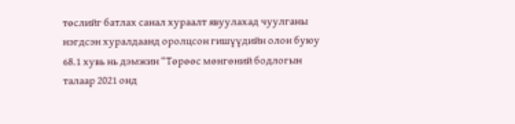төслийг батлах санал хураалт явуулахад чуулганы нэгдсэн хуралдаанд оролцсон гишүүдийн олон буюу 68.1 хувь нь дэмжин “Төрөөс мөнгөний бодлогын талаар 2021 онд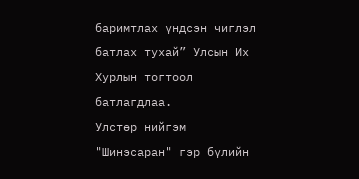баримтлах үндсэн чиглэл батлах тухай” Улсын Их Хурлын тогтоол батлагдлаа.
Улстөр нийгэм
"Шинэсаран" гэр бүлийн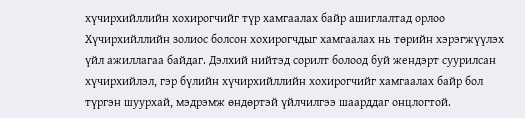хүчирхийллийн хохирогчийг түр хамгаалах байр ашиглалтад орлоо
Хүчирхийллийн золиос болсон хохирогчдыг хамгаалах нь төрийн хэрэгжүүлэх үйл ажиллагаа байдаг. Дэлхий нийтэд сорилт болоод буй жендэрт суурилсан хүчирхийлэл, гэр бүлийн хүчирхийллийн хохирогчийг хамгаалах байр бол түргэн шуурхай, мэдрэмж өндөртэй үйлчилгээ шаарддаг онцлогтой.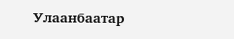Улаанбаатар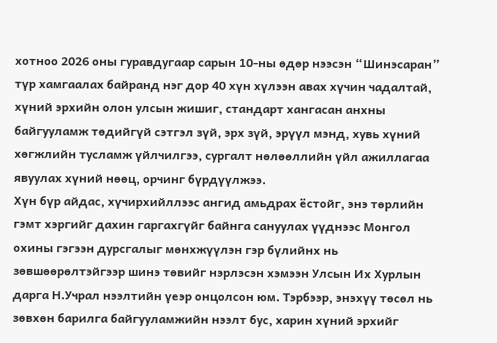хотноо 2026 оны гуравдугаар сарын 10-ны өдөр нээсэн “Шинэсаран” түр хамгаалах байранд нэг дор 40 хүн хүлээн авах хүчин чадалтай, хүний эрхийн олон улсын жишиг, стандарт хангасан анхны байгууламж төдийгүй сэтгэл зүй, эрх зүй, эрүүл мэнд, хувь хүний хөгжлийн тусламж үйлчилгээ, сургалт нөлөөллийн үйл ажиллагаа явуулах хүний нөөц, орчинг бүрдүүлжээ.
Хүн бүр айдас, хүчирхийллээс ангид амьдрах ёстойг, энэ төрлийн гэмт хэргийг дахин гаргахгүйг байнга сануулах үүднээс Монгол охины гэгээн дурсгалыг мөнхжүүлэн гэр бүлийнх нь зөвшөөрөлтэйгээр шинэ төвийг нэрлэсэн хэмээн Улсын Их Хурлын дарга Н.Учрал нээлтийн үеэр онцолсон юм. Тэрбээр, энэхүү төсөл нь зөвхөн барилга байгууламжийн нээлт бус, харин хүний эрхийг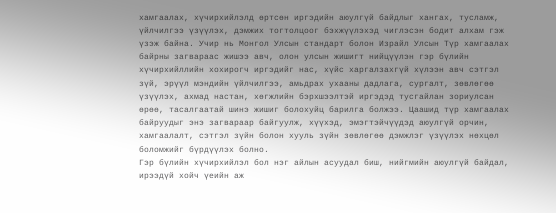хамгаалах, хүчирхийлэлд өртсөн иргэдийн аюулгүй байдлыг хангах, тусламж, үйлчилгээ үзүүлэх, дэмжих тогтолцоог бэхжүүлэхэд чиглэсэн бодит алхам гэж үзэж байна. Учир нь Монгол Улсын стандарт болон Израйл Улсын Түр хамгаалах байрны загвараас жишээ авч, олон улсын жишигт нийцүүлэн гэр бүлийн хүчирхийллийн хохирогч иргэдийг нас, хүйс харгалзахгүй хүлээн авч сэтгэл зүй, эрүүл мэндийн үйлчилгээ, амьдрах ухааны дадлага, сургалт, зөвлөгөө үзүүлэх, ахмад настан, хөгжлийн бэрхшээлтэй иргэдэд тусгайлан зориулсан өрөө, тасалгаатай шинэ жишиг болохуйц барилга болжээ. Цаашид түр хамгаалах байруудыг энэ загвараар байгуулж, хүүхэд, эмэгтэйчүүдэд аюулгүй орчин, хамгаалалт, сэтгэл зүйн болон хууль зүйн зөвлөгөө дэмжлэг үзүүлэх нөхцөл боломжийг бүрдүүлэх болно.
Гэр бүлийн хүчирхийлэл бол нэг айлын асуудал биш, нийгмийн аюулгүй байдал, ирээдүй хойч үеийн аж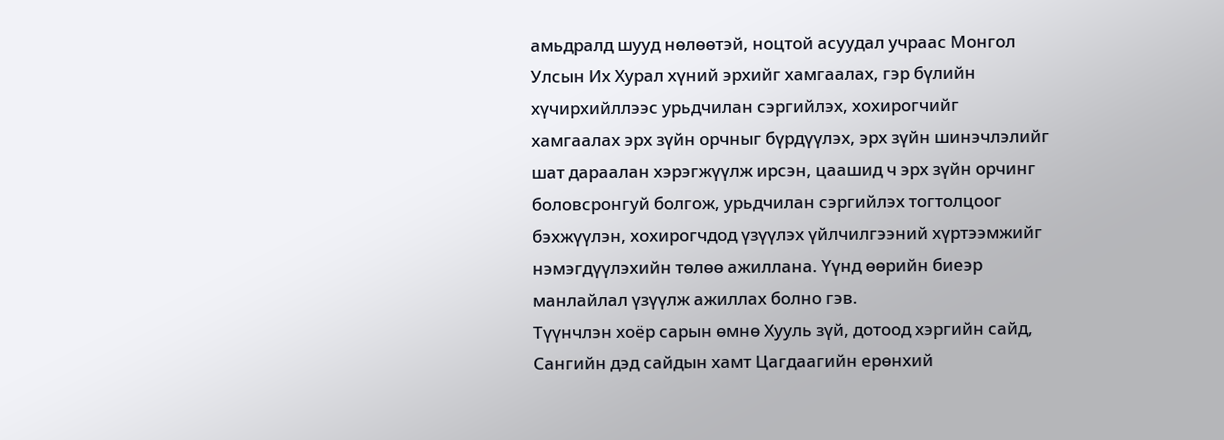амьдралд шууд нөлөөтэй, ноцтой асуудал учраас Монгол Улсын Их Хурал хүний эрхийг хамгаалах, гэр бүлийн хүчирхийллээс урьдчилан сэргийлэх, хохирогчийг хамгаалах эрх зүйн орчныг бүрдүүлэх, эрх зүйн шинэчлэлийг шат дараалан хэрэгжүүлж ирсэн, цаашид ч эрх зүйн орчинг боловсронгуй болгож, урьдчилан сэргийлэх тогтолцоог бэхжүүлэн, хохирогчдод үзүүлэх үйлчилгээний хүртээмжийг нэмэгдүүлэхийн төлөө ажиллана. Үүнд өөрийн биеэр манлайлал үзүүлж ажиллах болно гэв.
Түүнчлэн хоёр сарын өмнө Хууль зүй, дотоод хэргийн сайд, Сангийн дэд сайдын хамт Цагдаагийн ерөнхий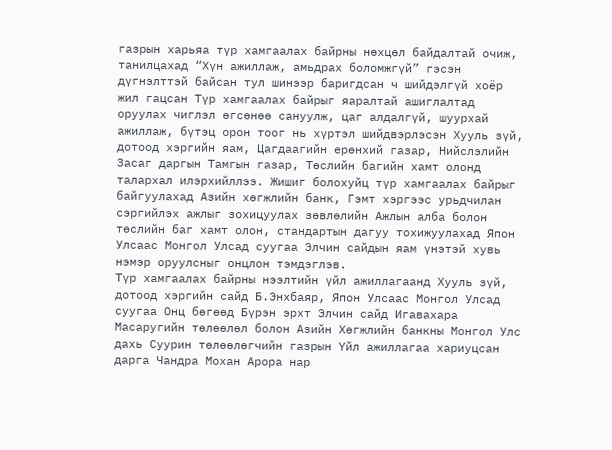газрын харьяа түр хамгаалах байрны нөхцөл байдалтай очиж, танилцахад “Хүн ажиллаж, амьдрах боломжгүй” гэсэн дүгнэлттэй байсан тул шинээр баригдсан ч шийдэлгүй хоёр жил гацсан Түр хамгаалах байрыг яаралтай ашиглалтад оруулах чиглэл өгсөнөө сануулж, цаг алдалгүй, шуурхай ажиллаж, бүтэц орон тоог нь хүртэл шийдвэрлэсэн Хууль зүй, дотоод хэргийн яам, Цагдаагийн ерөнхий газар, Нийслэлийн Засаг даргын Тамгын газар, Төслийн багийн хамт олонд талархал илэрхийллээ. Жишиг болохуйц түр хамгаалах байрыг байгуулахад Азийн хөгжлийн банк, Гэмт хэргээс урьдчилан сэргийлэх ажлыг зохицуулах зөвлөлийн Ажлын алба болон төслийн баг хамт олон, стандартын дагуу тохижуулахад Япон Улсаас Монгол Улсад суугаа Элчин сайдын яам үнэтэй хувь нэмэр оруулсныг онцлон тэмдэглэв.
Түр хамгаалах байрны нээлтийн үйл ажиллагаанд Хууль зүй, дотоод хэргийн сайд Б.Энхбаяр, Япон Улсаас Монгол Улсад суугаа Онц бөгөөд Бүрэн эрхт Элчин сайд Игавахара Масаругийн төлөөлөл болон Азийн Хөгжлийн банкны Монгол Улс дахь Суурин төлөөлөгчийн газрын Үйл ажиллагаа хариуцсан дарга Чандра Мохан Арора нар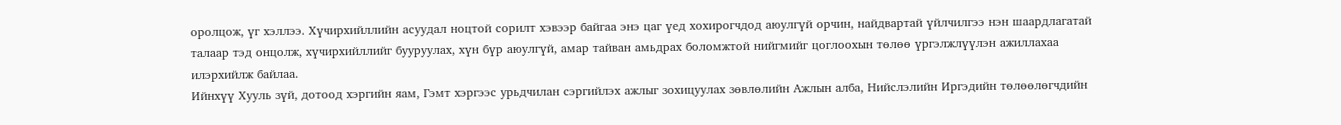оролцож, үг хэллээ. Хүчирхийллийн асуудал ноцтой сорилт хэвээр байгаа энэ цаг үед хохирогчдод аюулгүй орчин, найдвартай үйлчилгээ нэн шаардлагатай талаар тэд онцолж, хүчирхийллийг бууруулах, хүн бүр аюулгүй, амар тайван амьдрах боломжтой нийгмийг цоглоохын төлөө үргэлжлүүлэн ажиллахаа илэрхийлж байлаа.
Ийнхүү Хууль зүй, дотоод хэргийн яам, Гэмт хэргээс урьдчилан сэргийлэх ажлыг зохицуулах зөвлөлийн Ажлын алба, Нийслэлийн Иргэдийн төлөөлөгчдийн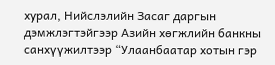хурал, Нийслэлийн Засаг даргын дэмжлэгтэйгээр Азийн хөгжлийн банкны санхүүжилтээр “Улаанбаатар хотын гэр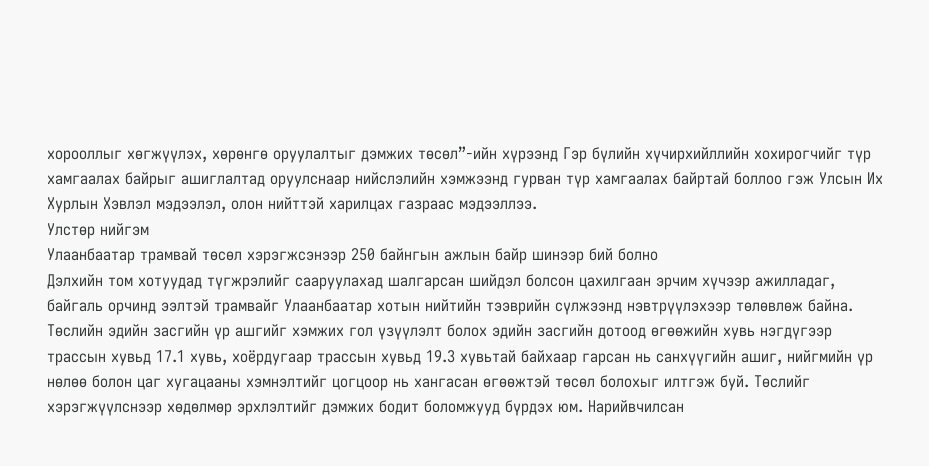хорооллыг хөгжүүлэх, хөрөнгө оруулалтыг дэмжих төсөл”-ийн хүрээнд Гэр бүлийн хүчирхийллийн хохирогчийг түр хамгаалах байрыг ашиглалтад оруулснаар нийслэлийн хэмжээнд гурван түр хамгаалах байртай боллоо гэж Улсын Их Хурлын Хэвлэл мэдээлэл, олон нийттэй харилцах газраас мэдээллээ.
Улстөр нийгэм
Улаанбаатар трамвай төсөл хэрэгжсэнээр 250 байнгын ажлын байр шинээр бий болно
Дэлхийн том хотуудад түгжрэлийг сааруулахад шалгарсан шийдэл болсон цахилгаан эрчим хүчээр ажилладаг, байгаль орчинд ээлтэй трамвайг Улаанбаатар хотын нийтийн тээврийн сүлжээнд нэвтрүүлэхээр төлөвлөж байна. Төслийн эдийн засгийн үр ашгийг хэмжих гол үзүүлэлт болох эдийн засгийн дотоод өгөөжийн хувь нэгдүгээр трассын хувьд 17.1 хувь, хоёрдугаар трассын хувьд 19.3 хувьтай байхаар гарсан нь санхүүгийн ашиг, нийгмийн үр нөлөө болон цаг хугацааны хэмнэлтийг цогцоор нь хангасан өгөөжтэй төсөл болохыг илтгэж буй. Төслийг хэрэгжүүлснээр хөдөлмөр эрхлэлтийг дэмжих бодит боломжууд бүрдэх юм. Нарийвчилсан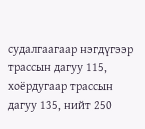судалгаагаар нэгдүгээр трассын дагуу 115, хоёрдугаар трассын дагуу 135, нийт 250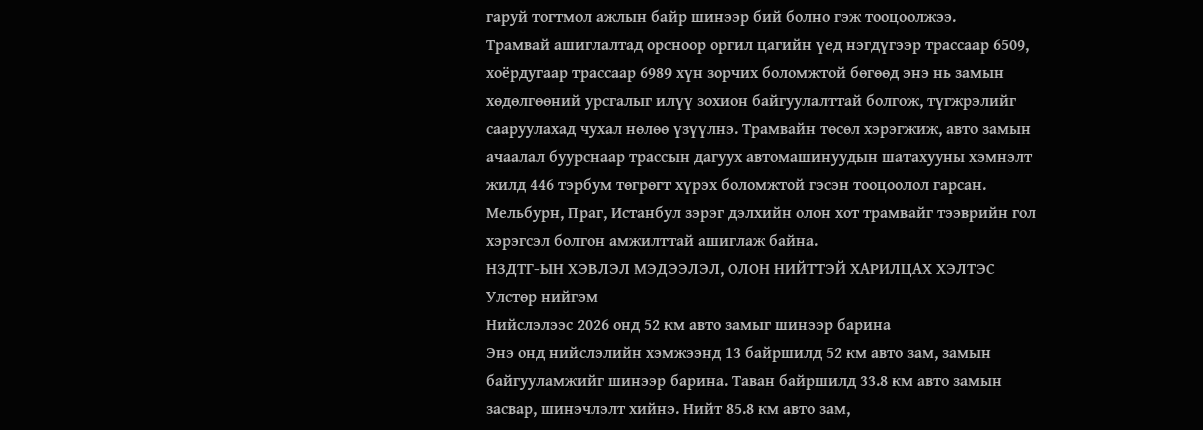гаруй тогтмол ажлын байр шинээр бий болно гэж тооцоолжээ.
Трамвай ашиглалтад орсноор оргил цагийн үед нэгдүгээр трассаар 6509, хоёрдугаар трассаар 6989 хүн зорчих боломжтой бөгөөд энэ нь замын хөдөлгөөний урсгалыг илүү зохион байгуулалттай болгож, түгжрэлийг сааруулахад чухал нөлөө үзүүлнэ. Трамвайн төсөл хэрэгжиж, авто замын ачаалал буурснаар трассын дагуух автомашинуудын шатахууны хэмнэлт жилд 446 тэрбум төгрөгт хүрэх боломжтой гэсэн тооцоолол гарсан. Мельбурн, Праг, Истанбул зэрэг дэлхийн олон хот трамвайг тээврийн гол хэрэгсэл болгон амжилттай ашиглаж байна.
НЗДТГ-ЫН ХЭВЛЭЛ МЭДЭЭЛЭЛ, ОЛОН НИЙТТЭЙ ХАРИЛЦАХ ХЭЛТЭС
Улстөр нийгэм
Нийслэлээс 2026 онд 52 км авто замыг шинээр барина
Энэ онд нийслэлийн хэмжээнд 13 байршилд 52 км авто зам, замын байгууламжийг шинээр барина. Таван байршилд 33.8 км авто замын засвар, шинэчлэлт хийнэ. Нийт 85.8 км авто зам,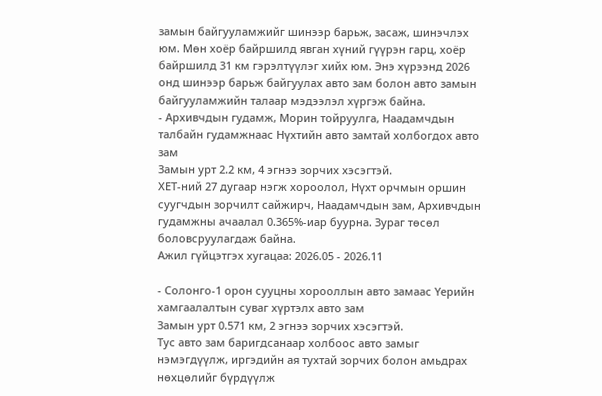замын байгууламжийг шинээр барьж, засаж, шинэчлэх юм. Мөн хоёр байршилд явган хүний гүүрэн гарц, хоёр байршилд 31 км гэрэлтүүлэг хийх юм. Энэ хүрээнд 2026 онд шинээр барьж байгуулах авто зам болон авто замын байгууламжийн талаар мэдээлэл хүргэж байна.
- Архивчдын гудамж, Морин тойруулга, Наадамчдын талбайн гудамжнаас Нүхтийн авто замтай холбогдох авто зам
Замын урт 2.2 км, 4 эгнээ зорчих хэсэгтэй.
ХЕТ-ний 27 дугаар нэгж хороолол, Нүхт орчмын оршин суугчдын зорчилт сайжирч, Наадамчдын зам, Архивчдын гудамжны ачаалал 0.365%-иар буурна. Зураг төсөл боловсруулагдаж байна.
Ажил гүйцэтгэх хугацаа: 2026.05 - 2026.11

- Солонго-1 орон сууцны хорооллын авто замаас Үерийн хамгаалалтын суваг хүртэлх авто зам
Замын урт 0.571 км, 2 эгнээ зорчих хэсэгтэй.
Тус авто зам баригдсанаар холбоос авто замыг нэмэгдүүлж, иргэдийн ая тухтай зорчих болон амьдрах нөхцөлийг бүрдүүлж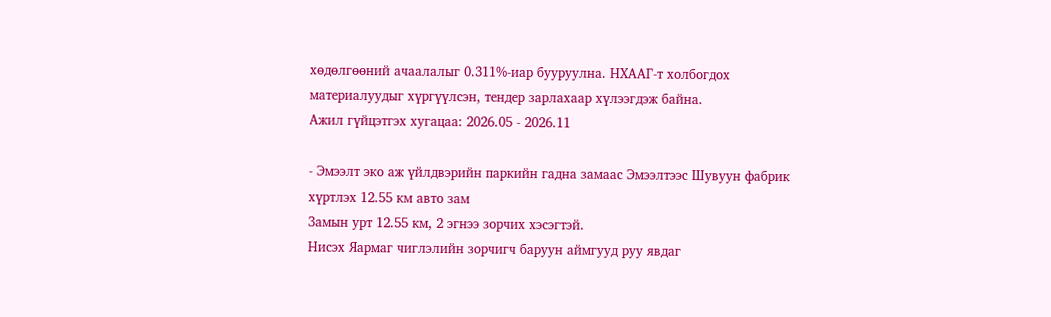хөдөлгөөний ачаалалыг 0.311%-иар бууруулна. НХААГ-т холбогдох материалуудыг хүргүүлсэн, тендер зарлахаар хүлээгдэж байна.
Ажил гүйцэтгэх хугацаа: 2026.05 - 2026.11

- Эмээлт эко аж үйлдвэрийн паркийн гадна замаас Эмээлтээс Шувуун фабрик хүртлэх 12.55 км авто зам
Замын урт 12.55 км, 2 эгнээ зорчих хэсэгтэй.
Нисэх Яармаг чиглэлийн зорчигч баруун аймгууд руу явдаг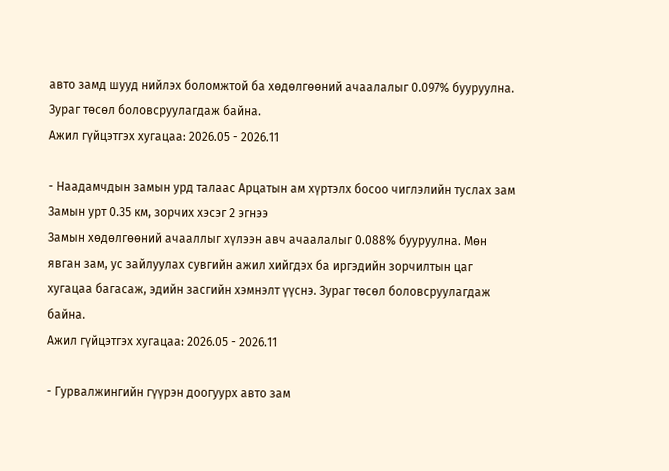авто замд шууд нийлэх боломжтой ба хөдөлгөөний ачаалалыг 0.097% бууруулна. Зураг төсөл боловсруулагдаж байна.
Ажил гүйцэтгэх хугацаа: 2026.05 - 2026.11

- Наадамчдын замын урд талаас Арцатын ам хүртэлх босоо чиглэлийн туслах зам
Замын урт 0.35 км, зорчих хэсэг 2 эгнээ
Замын хөдөлгөөний ачааллыг хүлээн авч ачаалалыг 0.088% бууруулна. Мөн явган зам, ус зайлуулах сувгийн ажил хийгдэх ба иргэдийн зорчилтын цаг хугацаа багасаж, эдийн засгийн хэмнэлт үүснэ. Зураг төсөл боловсруулагдаж байна.
Ажил гүйцэтгэх хугацаа: 2026.05 - 2026.11

- Гурвалжингийн гүүрэн доогуурх авто зам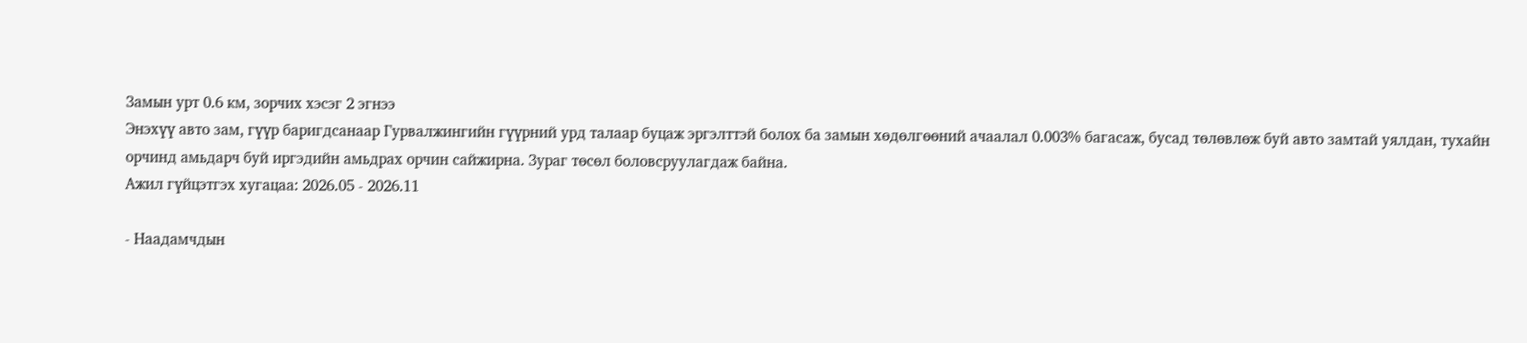Замын урт 0.6 км, зорчих хэсэг 2 эгнээ
Энэхүү авто зам, гүүр баригдсанаар Гурвалжингийн гүүрний урд талаар буцаж эргэлттэй болох ба замын хөдөлгөөний ачаалал 0.003% багасаж, бусад төлөвлөж буй авто замтай уялдан, тухайн орчинд амьдарч буй иргэдийн амьдрах орчин сайжирна. Зураг төсөл боловсруулагдаж байна.
Ажил гүйцэтгэх хугацаа: 2026.05 - 2026.11

- Наадамчдын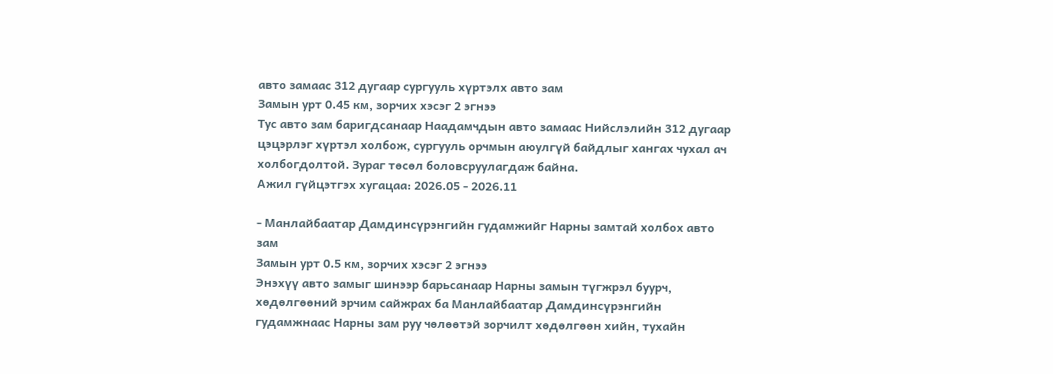авто замаас 312 дугаар сургууль хүртэлх авто зам
Замын урт 0.45 км, зорчих хэсэг 2 эгнээ
Тус авто зам баригдсанаар Наадамчдын авто замаас Нийслэлийн 312 дугаар цэцэрлэг хүртэл холбож, сургууль орчмын аюулгүй байдлыг хангах чухал ач холбогдолтой. Зураг төсөл боловсруулагдаж байна.
Ажил гүйцэтгэх хугацаа: 2026.05 - 2026.11

- Манлайбаатар Дамдинсүрэнгийн гудамжийг Нарны замтай холбох авто зам
Замын урт 0.5 км, зорчих хэсэг 2 эгнээ
Энэхүү авто замыг шинээр барьсанаар Нарны замын түгжрэл буурч, хөдөлгөөний эрчим сайжрах ба Манлайбаатар Дамдинсүрэнгийн гудамжнаас Нарны зам руу чөлөөтэй зорчилт хөдөлгөөн хийн, тухайн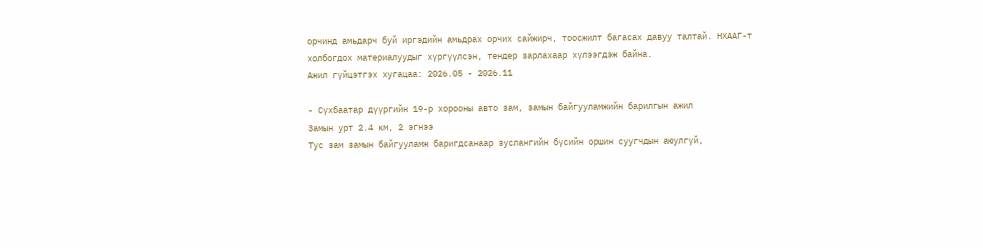орчинд амьдарч буй иргэдийн амьдрах орчих сайжирч, тоосжилт багасах давуу талтай. НХААГ-т холбогдох материалуудыг хүргүүлсэн, тендер зарлахаар хүлээгдэж байна.
Ажил гүйцэтгэх хугацаа: 2026.05 - 2026.11

- Сүхбаатар дүүргийн 19-р хорооны авто зам, замын байгууламжийн барилгын ажил
Замын урт 2.4 км, 2 эгнээ
Тус зам замын байгууламж баригдсанаар зуслангийн бүсийн оршин суугчдын аюулгүй,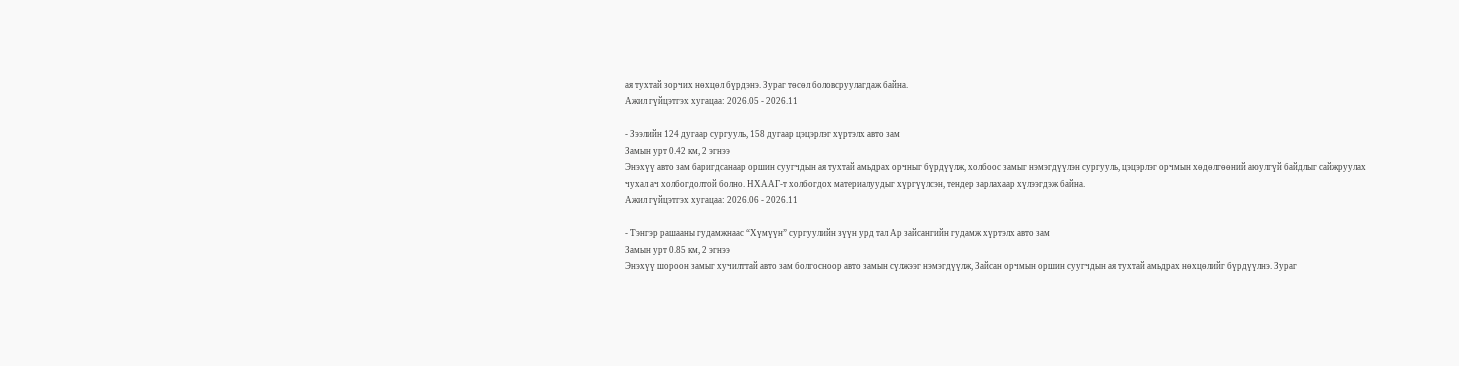ая тухтай зорчих нөхцөл бүрдэнэ. Зураг төсөл боловсруулагдаж байна.
Ажил гүйцэтгэх хугацаа: 2026.05 - 2026.11

- Зээлийн 124 дугаар сургууль, 158 дугаар цэцэрлэг хүртэлх авто зам
Замын урт 0.42 км, 2 эгнээ
Энэхүү авто зам баригдсанаар оршин суугчдын ая тухтай амьдрах орчныг бүрдүүлж, холбоос замыг нэмэгдүүлэн сургууль, цэцэрлэг орчмын хөдөлгөөний аюулгүй байдлыг сайжруулах чухал ач холбогдолтой болно. НХААГ-т холбогдох материалуудыг хүргүүлсэн, тендер зарлахаар хүлээгдэж байна.
Ажил гүйцэтгэх хугацаа: 2026.06 - 2026.11

- Тэнгэр рашааны гудамжнаас “Хүмүүн” сургуулийн зүүн урд тал Ар зайсангийн гудамж хүртэлх авто зам
Замын урт 0.85 км, 2 эгнээ
Энэхүү шороон замыг хучилттай авто зам болгосноор авто замын сүлжээг нэмэгдүүлж, Зайсан орчмын оршин суугчдын ая тухтай амьдрах нөхцөлийг бүрдүүлнэ. Зураг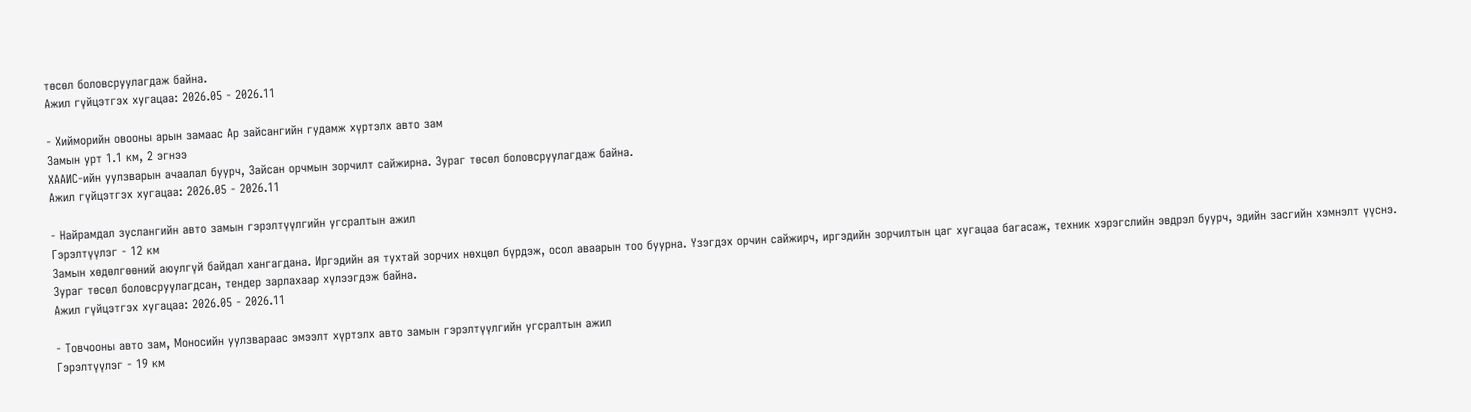төсөл боловсруулагдаж байна.
Ажил гүйцэтгэх хугацаа: 2026.05 - 2026.11

- Хийморийн овооны арын замаас Ар зайсангийн гудамж хүртэлх авто зам
Замын урт 1.1 км, 2 эгнээ
ХААИС-ийн уулзварын ачаалал буурч, Зайсан орчмын зорчилт сайжирна. Зураг төсөл боловсруулагдаж байна.
Ажил гүйцэтгэх хугацаа: 2026.05 - 2026.11

- Найрамдал зуслангийн авто замын гэрэлтүүлгийн угсралтын ажил
Гэрэлтүүлэг - 12 км
Замын хөдөлгөөний аюулгүй байдал хангагдана. Иргэдийн ая тухтай зорчих нөхцөл бүрдэж, осол аваарын тоо буурна. Үзэгдэх орчин сайжирч, иргэдийн зорчилтын цаг хугацаа багасаж, техник хэрэгслийн эвдрэл буурч, эдийн засгийн хэмнэлт үүснэ. Зураг төсөл боловсруулагдсан, тендер зарлахаар хүлээгдэж байна.
Ажил гүйцэтгэх хугацаа: 2026.05 - 2026.11

- Товчооны авто зам, Моносийн уулзвараас эмээлт хүртэлх авто замын гэрэлтүүлгийн угсралтын ажил
Гэрэлтүүлэг - 19 км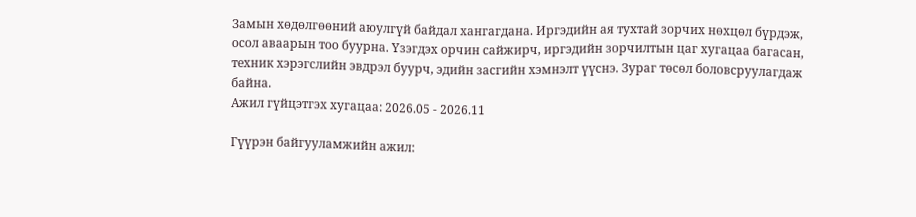Замын хөдөлгөөний аюулгүй байдал хангагдана. Иргэдийн ая тухтай зорчих нөхцөл бүрдэж, осол аваарын тоо буурна. Үзэгдэх орчин сайжирч, иргэдийн зорчилтын цаг хугацаа багасан, техник хэрэгслийн эвдрэл буурч, эдийн засгийн хэмнэлт үүснэ. Зураг төсөл боловсруулагдаж байна.
Ажил гүйцэтгэх хугацаа: 2026.05 - 2026.11

Гүүрэн байгууламжийн ажил: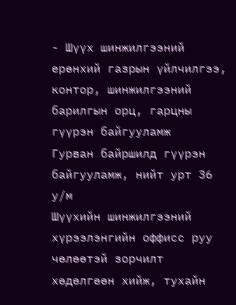- Шүүх шинжилгээний ерөнхий газрын үйлчилгээ, контор, шинжилгээний барилгын орц, гарцны гүүрэн байгууламж
Гурван байршилд гүүрэн байгууламж, нийт урт 36 у/м
Шүүхийн шинжилгээний хүрээлэнгийн оффисс руу чөлөөтэй зорчилт хөдөлгөөн хийж, тухайн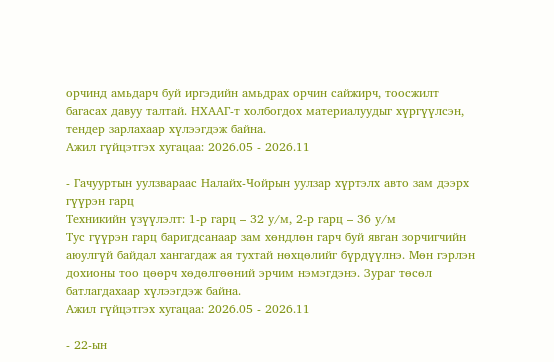орчинд амьдарч буй иргэдийн амьдрах орчин сайжирч, тоосжилт багасах давуу талтай. НХААГ-т холбогдох материалуудыг хүргүүлсэн, тендер зарлахаар хүлээгдэж байна.
Ажил гүйцэтгэх хугацаа: 2026.05 - 2026.11

- Гачууртын уулзвараас Налайх-Чойрын уулзар хүртэлх авто зам дээрх гүүрэн гарц
Техникийн үзүүлэлт: 1-р гарц – 32 у/м, 2-р гарц – 36 у/м
Тус гүүрэн гарц баригдсанаар зам хөндлөн гарч буй явган зорчигчийн аюулгүй байдал хангагдаж ая тухтай нөхцөлийг бүрдүүлнэ. Мөн гэрлэн дохионы тоо цөөрч хөдөлгөөний эрчим нэмэгдэнэ. Зураг төсөл батлагдахаар хүлээгдэж байна.
Ажил гүйцэтгэх хугацаа: 2026.05 - 2026.11

- 22-ын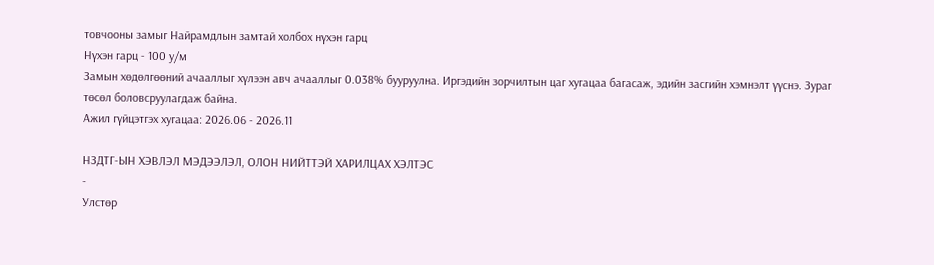товчооны замыг Найрамдлын замтай холбох нүхэн гарц
Нүхэн гарц - 100 у/м
Замын хөдөлгөөний ачааллыг хүлээн авч ачааллыг 0.038% бууруулна. Иргэдийн зорчилтын цаг хугацаа багасаж, эдийн засгийн хэмнэлт үүснэ. Зураг төсөл боловсруулагдаж байна.
Ажил гүйцэтгэх хугацаа: 2026.06 - 2026.11

НЗДТГ-ЫН ХЭВЛЭЛ МЭДЭЭЛЭЛ, ОЛОН НИЙТТЭЙ ХАРИЛЦАХ ХЭЛТЭС
-
Улстөр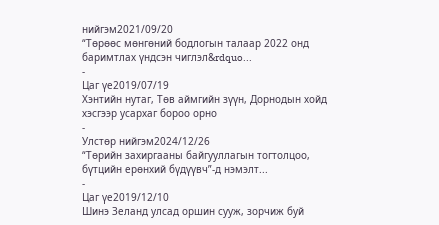нийгэм2021/09/20
“Төрөөс мөнгөний бодлогын талаар 2022 онд баримтлах үндсэн чиглэл&rdquo...
-
Цаг үе2019/07/19
Хэнтийн нутаг, Төв аймгийн зүүн, Дорнодын хойд хэсгээр усархаг бороо орно
-
Улстөр нийгэм2024/12/26
“Төрийн захиргааны байгууллагын тогтолцоо, бүтцийн ерөнхий бүдүүвч”-д нэмэлт...
-
Цаг үе2019/12/10
Шинэ Зеланд улсад оршин сууж, зорчиж буй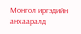Монгол иргэдийн анхааралд